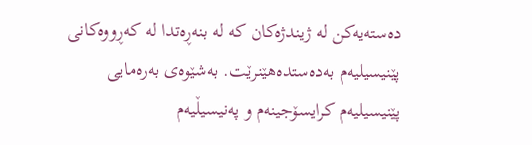دەستەیەکن لە ژیندژەکان کە لە بنەڕەتدا لە کەڕووەکانی پێنیسیلیەم بەدەستدەهێنرێت. بەشێوەی بەرەمایی پێنیسیلیەم کرایسۆجینەم و پەنیسیڵیەم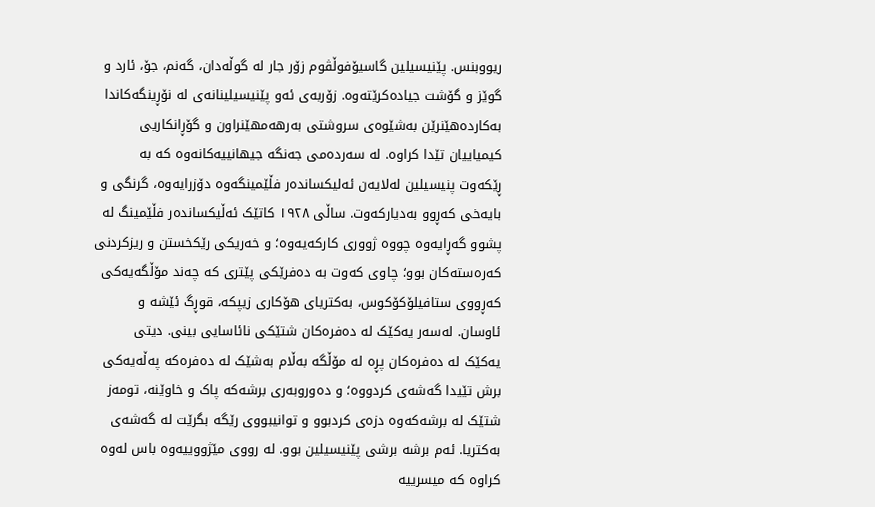ریووبنس. پێنیسیلین گاسیۆفوڵڤوم زۆر جار لە گوڵەدان، گەنم، جۆ، ئارد و گوێز و گۆشت جیادەکرێتەوە. زۆربەی ئەو پێنیسیلینانەی لە نۆڕینگەکاندا بەکاردەهێنرێن بەشێوەی سروشتی بەرهەمهێنراون و گۆڕانکاریی کیمیاییان تێدا کراوە. لە سەردەمی جەنگە جیهانییەکانەوە کە بە ڕێکەوت پنیسیلین لەلایەن ئەلیکساندەر فڵێمینگەوە دۆزرایەوە، گرنگی و بایەخی کەڕوو بەدیارکەوت. ساڵی ١٩٢٨ کاتێک ئەڵیکساندەر فڵێمینگ لە پشوو گەڕایەوە چووە ژووری کارکەیەوە؛ و خەریکی رێکخستن و ریزکردنی کەرەستەکان بوو؛ چاوی کەوت بە دەفرێکی پێتری کە چەند مۆڵگەیەکی کەڕووی ستافیلۆکۆکوس، بەکتریای هۆکاری زیپکە، قوڕگ ئێشە و ئاوسان. لەسەر یەکێک لە دەفرەکان شتێکی نائاسایی بینی. دیتی یەکێک لە دەفرەکان پڕە لە مۆڵگە بەڵام بەشێک لە دەفرەکە پەڵەیەکی برش تێیدا گەشەی کردووە؛ و دەوروبەری برشەکە پاک و خاوێنە، تومەز شتێک لە برشەکەوە دزەی کردبوو و توانیبووی رێگە بگرێت لە گەشەی بەکتریا. ئەم برشە برشی پێنیسیلین بوو. لە رووی مێژووییەوە باس لەوە کراوە کە میسرییە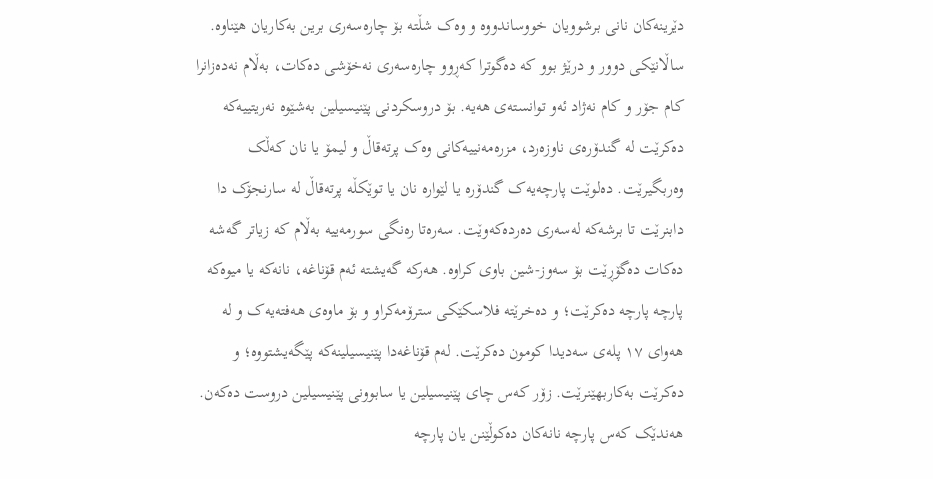دێرینەکان نانی برشوویان خووساندووە و وەک شڵتە بۆ چارەسەری برین بەکاریان هێناوە. ساڵانێکی دوور و درێژ بوو کە دەگوترا کەڕوو چارەسەری نەخۆشی دەکات، بەڵام نەدەزانرا کام جۆر و کام نەژاد ئەو توانستەی هەیە. بۆ دروسکردنی پێنیسیلین بەشێوە نەریتییەکە دەکرێت لە گندۆرەی ناوزەرد، مزرەمەنییەکانی وەک پرتەقاڵ و لیمۆ یا نان کەڵک وەربگیرێت. دەلوێت پارچەیەک گندۆرە یا لێوارە نان یا توێکڵە پرتەقاڵ لە سارنجۆک دا دابنرێت تا برشەکە لەسەری دەردەکەوێت. سەرەتا رەنگی سورمەییە بەڵام کە زیاتر گەشە دەکات دەگۆڕێت بۆ سەوز-شین باوی کراوە. هەرکە گەیشتە ئەم قۆناغە، نانەکە یا میوەکە پارچە پارچە دەکرێت؛ و دەخرێتە فلاسکێکی سترۆمەکراو و بۆ ماوەی هەفتەیەک و لە هەوای ١٧ پلەی سەدیدا کومون دەکرێت. لەم قۆناغەدا پێنیسیلینەکە پێگەیشتووە؛ و دەکرێت بەکاربهێنرێت. زۆر کەس چای پێنیسیلین یا سابوونی پێنیسیلین دروست دەکەن. هەندێک کەس پارچە نانەکان دەکوڵێنن یان پارچە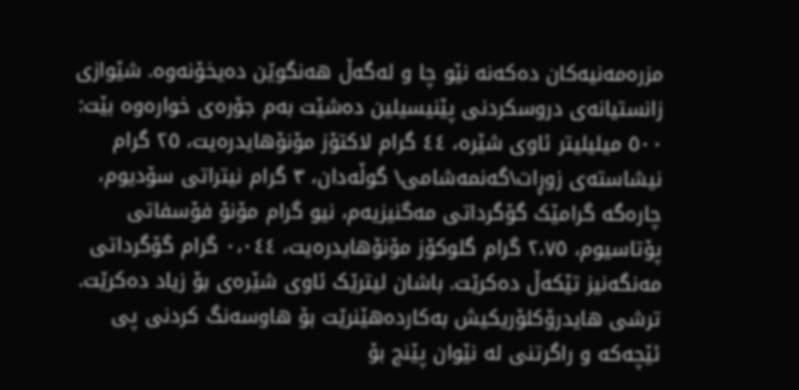مزرەمەنیەکان دەکەنە نێو چا و لەگەڵ هەنگوێن دەیخۆنەوە. شێوازی زانستیانەی دروسکردنی پێنیسیلین دەشێت بەم جۆرەی خوارەوە بێت: ٥٠٠ میلیلیتر ئاوی شێرە، ٤٤ گرام لاکتۆز مۆنۆهایدرەیت، ٢٥ گرام نیشاستەی زوڕات\گەنمەشامی\ گوڵەدان، ٣ گرام نیتراتی سۆدیوم، چارەگە گرامێک گۆگرداتی مەگنیزیەم، نیو گرام مۆنۆ فۆسفاتی پۆتاسیوم، ٢،٧٥ گرام گلوکۆز مۆنۆهایدرەیت، ٠،٠٤٤ گرام گۆگرداتی مەنگەنیز تێکەڵ دەکرێت. باشان لیترێک ئاوی شێرەی بۆ زیاد دەکرێت. ترشی هایدرۆکلۆریکیش بەکاردەهێنرێت بۆ هاوسەنگ کردنی پی ئێچەکە و راگرتنی لە نێوان پێنج بۆ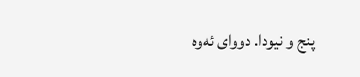پنج و نیودا. دووای ئەوە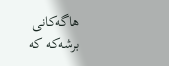هاگەکانی برشەکە کە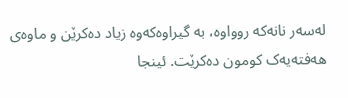لەسەر نانەکە روواوە، بە گیراوەکەوە زیاد دەکرێن و ماوەی هەفتەیەک کومون دەکرێت. ئینجا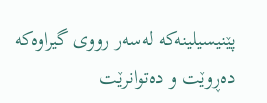پێنیسیلینەکە لەسەر رووی گیراوەکە دەڕوێت و دەتوانرێت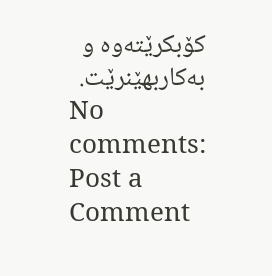کۆبکرێتەوە و بەکاربهێنرێت.
No comments:
Post a Comment